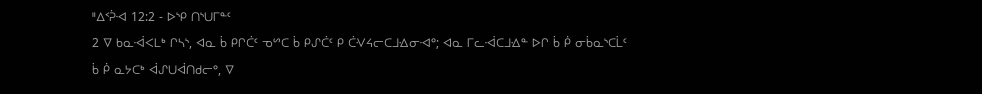ᐦᐃᑉᕉᐗ 12:2 - ᐅᔅᑭ ᑎᔅᑌᒥᓐᑦ
2 ᐁ ᑲᓇᐙᐸᒪᒃ ᒋᓴᔅ, ᐊᓇ ᑳ ᑭᒋᑖᑦ ᓀᔥᑕ ᑳ ᑭᔑᑖᑦ ᑭ ᑖᐺᔦᓕᑕᒧᐎᓂᐗᐤ; ᐊᓇ ᒥᓚᐙᑕᒧᐎᓐ ᐅᒋ ᑳ ᑮ ᓂᑳᓇᔅᑕᒫᑦ ᑳ ᑮ ᓇᔭᑕᒃ ᐋᔑᑌᐋᑎᑯᓕᐤ, ᐁ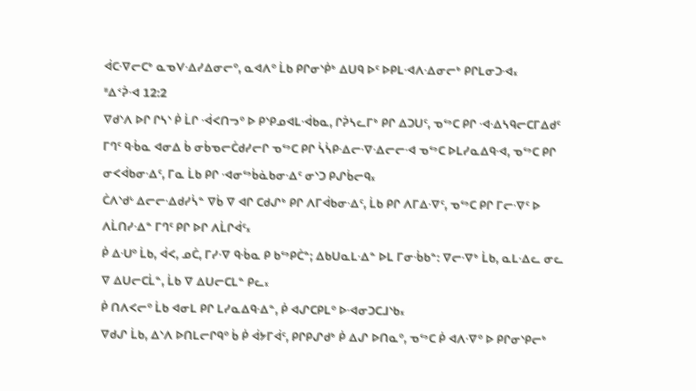ᐋᑕᐌᓕᑕᒃ ᓇᓀᐯᐎᓯᐃᓂᓕᐤ, ᓇᐊᐱᐤ ᒫᑲ ᑭᒋᓂᔅᑮᒃ ᐃᑌᑫ ᐅᑦ ᐅᑭᒪᐗᐱᐎᓂᓕᒃ ᑭᒋᒪᓂᑐᐗ᙮
ᐦᐃᑉᕉᐗ 12:2
ᐁᑯᔅᐱ ᐅᒋ ᒋᓴᔅ ᑮ ᒫᒋ ᐙᐸᑎᓓᐤ ᐅ ᑭᔅᑭᓄᐊᒪᐙᑲᓇ, ᒋᕉᓴᓚᒥᒃ ᑭᒋ ᐃᑐᑌᑦ, ᓀᔥᑕ ᑭᒋ ᐗᐎᓴᑫᓕᑕᒥᐃᑯᑦ ᒥᒉᑦ ᑫᒀᓇ ᐊᓂᐃ ᑳ ᓂᑳᓀᓕᑖᑯᓯᓕᒋ ᓀᔥᑕ ᑭᒋ ᓵᓵᑭᐎᓕᐌᐎᓕᓕᐗ ᓀᔥᑕ ᐅᒪᓯᓇᐃᑫᐗ, ᓀᔥᑕ ᑭᒋ ᓂᐸᐋᑲᓂᐎᑦ, ᒥᓇ ᒫᑲ ᑭᒋ ᐗᓂᔥᑳᓈᑲᓂᐎᑦ ᓂᔅᑐ ᑭᔑᑳᓕᑫ᙮
ᑖᐱᔅᑯᒡ ᐃᓕᓕᐎᑯᓯᓵᓐ ᐁᑳ ᐁ ᐊᒋ ᑕᑯᔑᒃ ᑭᒋ ᐱᒥᐋᑲᓂᐎᑦ, ᒫᑲ ᑭᒋ ᐱᒥᐃᐌᑦ, ᓀᔥᑕ ᑭᒋ ᒥᓕᐌᑦ ᐅ ᐱᒫᑎᓯᐎᓐ ᒥᒉᑦ ᑭᒋ ᐅᒋ ᐱᒫᒋᐋᑦ᙮
ᑮ ᐃᑗᐤ ᒫᑲ, ᐋᐸ, ᓄᑖ, ᒥᓯᐌ ᑫᒀᓇ ᑭ ᑲᔥᑭᑖᓐ; ᐃᑲᑌᓇᒪᐎᓐ ᐅᒪ ᒥᓂᒀᑲᓐ: ᐁᓕᐌᒃ ᒫᑲ, ᓇᒪᐎᓚ ᓂᓚ ᐁ ᐃᑌᓕᑕᒫᓐ, ᒫᑲ ᐁ ᐃᑌᓕᑕᒪᓐ ᑭᓚ᙮
ᑮ ᑎᐱᐸᓕᐤ ᒫᑲ ᐊᓂᒪ ᑭᒋ ᒪᓯᓇᐃᑫᐎᓐ, ᑮ ᐊᔑᑕᑭᒪᐤ ᐅᐗᓂᑐᑕᒧᔅᑲ᙮
ᐁᑯᔑ ᒫᑲ, ᐃᔅᐱ ᐅᑎᒪᓕᒋᑫᐤ ᑳ ᑮ ᐋᔭᒥᐋᑦ, ᑭᒋᑭᔑᑯᒃ ᑮ ᐃᔑ ᐅᑎᓇᐤ, ᓀᔥᑕ ᑮ ᐊᐱᐌᐤ ᐅ ᑭᒋᓂᔅᑭᓕᒃ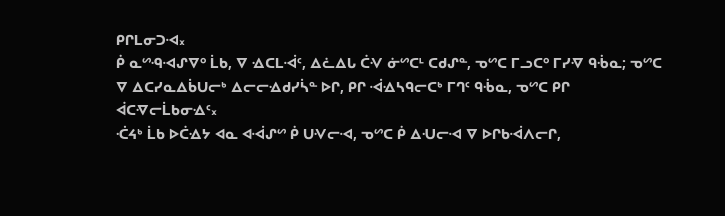ᑭᒋᒪᓂᑐᐗ᙮
ᑮ ᓇᔥᑴᐗᔑᐁᐤ ᒫᑲ, ᐁ ᐎᑕᒪᐙᑦ, ᐃᓛᐃᒐ ᑖᐺ ᓃᔥᑕᒻ ᑕᑯᔑᓐ, ᓀᔥᑕ ᒥᓗᑕᐤ ᒥᓯᐌ ᑫᒀᓇ; ᓀᔥᑕ ᐁ ᐃᑕᓯᓇᐃᑳᑌᓕᒃ ᐃᓕᓕᐎᑯᓯᓵᓐ ᐅᒋ, ᑭᒋ ᐙᐎᓴᑫᓕᑕᒃ ᒥᒉᑦ ᑫᒀᓇ, ᓀᔥᑕ ᑭᒋ ᐋᑕᐌᓕᒫᑲᓂᐎᑦ᙮
ᑣᔦᒃ ᒫᑲ ᐅᑖᐎᔭ ᐊᓇ ᐊᐙᔑᔥ ᑮ ᑌᐺᓕᐗ, ᓀᔥᑕ ᑮ ᐃᑗᓕᐗ ᐁ ᐅᒋᑲᐙᐱᓕᒋ,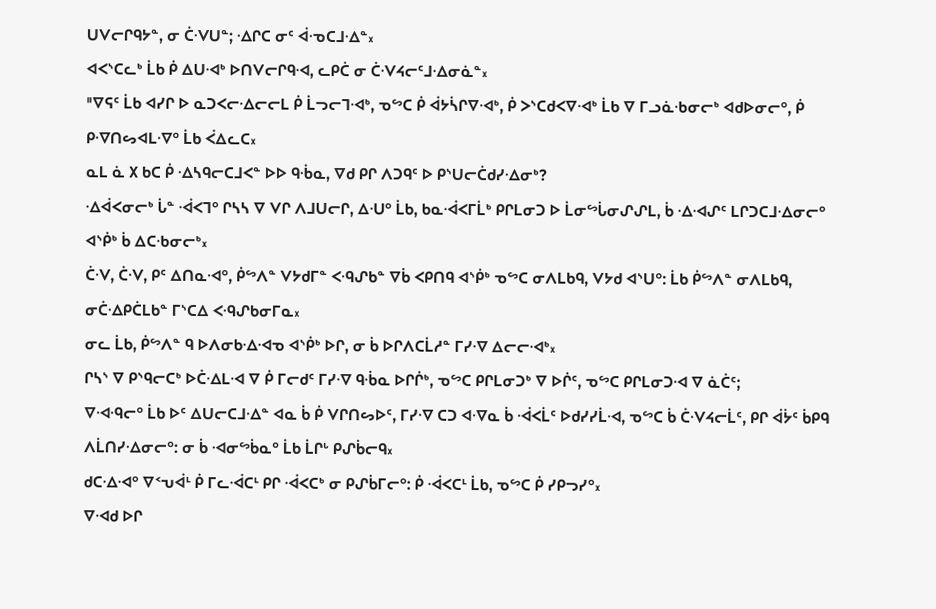ᑌᐯᓕᒋᑫᔭᓐ, ᓂ ᑖᐺᑌᓐ; ᐎᒋᑕ ᓂᑦ ᐋᓉᑕᒧᐎᓐ᙮
ᐊᐸᔅᑕᓚᒃ ᒫᑲ ᑮ ᐃᑌᐗᒃ ᐅᑎᐯᓕᒋᑫᐗ, ᓚᑭᑖ ᓂ ᑖᐺᔦᓕᑦᒧᐎᓂᓈᓐ᙮
ᐦᐁᕋᑦ ᒫᑲ ᐊᓯᒋ ᐅ ᓇᑐᐸᓕᐎᓕᓕᒪ ᑮ ᒫᓓᓕᒣᐗᒃ, ᓀᔥᑕ ᑮ ᐋᔭᓵᒋᐁᐗᒃ, ᑮ ᐳᔅᑕᑯᐸᐁᐗᒃ ᒫᑲ ᐁ ᒥᓗᓈᑾᓂᓕᒃ ᐊᑯᐅᓂᓕᐤ, ᑮ ᑭᐌᑎᔕᐊᒪᐌᐤ ᒫᑲ ᐹᐃᓚᑕ᙮
ᓇᒪ ᓈ ᙭ ᑲᑕ ᑮ ᐎᓴᑫᓕᑕᒧᐸᓐ ᐅᐅ ᑫᒀᓇ, ᐁᑯ ᑭᒋ ᐱᑐᑫᑦ ᐅ ᑭᔅᑌᓕᑖᑯᓯᐎᓂᒃ?
ᐎᐋᐸᓂᓕᒃ ᒑᓐ ᐙᐸᒣᐤ ᒋᓴᓴ ᐁ ᐯᒋ ᐱᒧᑌᓕᒋ, ᐃᑗᐤ ᒫᑲ, ᑲᓇᐙᐸᒥᒫᒃ ᑭᒋᒪᓂᑐ ᐅ ᒫᓂᔥᒑᓂᔑᔑᒪ, ᑳ ᐎᐗᔑᑦ ᒪᒋᑐᑕᒧᐎᓂᓕᐤ ᐊᔅᑮᒃ ᑳ ᐃᑕᑾᓂᓕᒃ᙮
ᑖᐺ, ᑖᐺ, ᑭᑦ ᐃᑎᓇᐗᐤ, ᑮᔥᐱᓐ ᐯᔭᑯᒥᓐ ᐸᑴᔑᑲᓐ ᐁᑳ ᐸᑭᑎᑫ ᐊᔅᑮᒃ ᓀᔥᑕ ᓂᐱᒪᑲᑫ, ᐯᔭᑯ ᐊᔅᑌᐤ: ᒫᑲ ᑮᔥᐱᓐ ᓂᐱᒪᑲᑫ, ᓂᑖᐎᑭᑖᒪᑲᓐ ᒥᔅᑕᐃ ᐸᑴᔑᑲᓂᒥᓇ᙮
ᓂᓚ ᒫᑲ, ᑮᔥᐱᓐ ᑫ ᐅᐱᓂᑲᐎᐗᓀ ᐊᔅᑮᒃ ᐅᒋ, ᓂ ᑳ ᐅᒋᐱᑕᒫᓱᓐ ᒥᓯᐌ ᐃᓕᓕᐗᒃ᙮
ᒋᓴᔅ ᐁ ᑭᔅᑫᓕᑕᒃ ᐅᑖᐎᒪᐗ ᐁ ᑮ ᒥᓕᑯᑦ ᒥᓯᐌ ᑫᒀᓇ ᐅᒋᒌᒃ, ᓀᔥᑕ ᑭᒋᒪᓂᑐᒃ ᐁ ᐅᒌᑦ, ᓀᔥᑕ ᑭᒋᒪᓂᑐᐗ ᐁ ᓈᑖᑦ;
ᐁᐗᑴᓕᐤ ᒫᑲ ᐅᑦ ᐃᑌᓕᑕᒧᐎᓐ ᐊᓇ ᑳ ᑮ ᐯᒋᑎᔕᐅᑦ, ᒥᓯᐌ ᑕᑐ ᐊᐌᓇ ᑳ ᐙᐸᒫᑦ ᐅᑯᓯᓯᒫᐗ, ᓀᔥᑕ ᑳ ᑖᐺᔦᓕᒫᑦ, ᑭᒋ ᐋᔮᑦ ᑳᑭᑫ ᐱᒫᑎᓯᐎᓂᓕᐤ: ᓂ ᑳ ᐗᓂᔥᑳᓇᐤ ᒫᑲ ᒫᒋᒡ ᑭᔑᑳᓕᑫ᙮
ᑯᑕᐎᐗᐤ ᐁᑉᕃᐋᒻ ᑮ ᒥᓚᐙᑕᒻ ᑭᒋ ᐙᐸᑕᒃ ᓂ ᑭᔑᑳᒥᓕᐤ: ᑮ ᐙᐸᑕᒻ ᒫᑲ, ᓀᔥᑕ ᑮ ᓯᑭᓓᓯᐤ᙮
ᐁᐗᑯ ᐅᒋ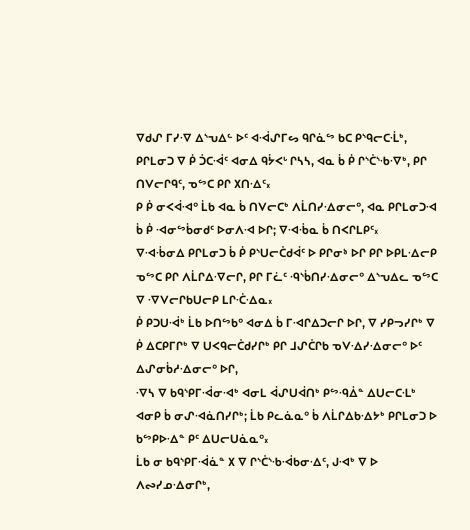ᐁᑯᔑ ᒥᓯᐌ ᐃᔅᕃᐃᓪ ᐅᑦ ᐊᐙᔑᒥᔕ ᑫᒋᓈᔥ ᑲᑕ ᑭᔅᑫᓕᑕᒸᒃ, ᑭᒋᒪᓂᑐ ᐁ ᑮ ᑑᑕᐙᑦ ᐊᓂᐃ ᑫᔮᐸᒡ ᒋᓴᓴ, ᐊᓇ ᑳ ᑮ ᒋᔅᑖᔅᑾᐌᒃ, ᑭᒋ ᑎᐯᓕᒋᑫᑦ, ᓀᔥᑕ ᑭᒋ ᙭ᑎᐎᑦ᙮
ᑭ ᑮ ᓂᐸᐋᐗᐤ ᒫᑲ ᐊᓇ ᑳ ᑎᐯᓕᑕᒃ ᐱᒫᑎᓯᐎᓂᓕᐤ, ᐊᓇ ᑭᒋᒪᓂᑐᐗ ᑳ ᑮ ᐗᓂᔥᑳᓂᑯᑦ ᐅᓂᐱᐗ ᐅᒋ; ᐁᐗᒀᓇ ᑳ ᑎᐸᒋᒪᑭᑦ᙮
ᐁᐗᒀᓂᐃ ᑭᒋᒪᓂᑐ ᑳ ᑮ ᑭᔅᑌᓕᑖᑯᐋᑦ ᐅ ᑭᒋᓂᔉ ᐅᒋ ᑭᒋ ᐅᑭᒪᐎᓕᑭ ᓀᔥᑕ ᑭᒋ ᐱᒫᒋᐃᐌᓕᒋ, ᑭᒋ ᒥᓛᑦ ᑴᔅᑳᑎᓯᐎᓂᓕᐤ ᐃᔅᕃᐃᓚ ᓀᔥᑕ ᐁ ᐌᐯᓕᒋᑲᑌᓕᑭ ᒪᒋᑣᐎᓇ᙮
ᑮ ᑭᑐᑌᐙᒃ ᒫᑲ ᐅᑎᔥᑲᐤ ᐊᓂᐃ ᑳ ᒥᐗᒋᐃᑐᓕᒋ ᐅᒋ, ᐁ ᓯᑭᓓᓯᒋᒃ ᐁ ᑮ ᐃᑕᑭᒥᒋᒃ ᐁ ᑌᐸᑫᓕᑖᑯᓯᒋᒃ ᑭᒋ ᒧᔑᑖᒋᑲ ᓀᐯᐎᓯᐎᓂᓕᐤ ᐅᑦ ᐃᔑᓂᑳᓱᐎᓂᓕᐤ ᐅᒋ,
ᐌᓴ ᐁ ᑲᑫᔅᑭᒥᐙᓂᐗᒃ ᐊᓂᒪ ᐋᔑᑌᐋᑎᒃ ᑭᔥᑴᐄᓐ ᐃᑌᓕᑕᒶᒃ ᐊᓂᑭ ᑳ ᓂᔑᐗᓈᑎᓯᒋᒃ; ᒫᑲ ᑭᓚᓈᓇᐤ ᑳ ᐱᒫᒋᐃᑲᐎᔭᒃ ᑭᒋᒪᓂᑐ ᐅ ᑲᔥᑭᐅᐎᓐ ᑭᑦ ᐃᑌᓕᑌᓈᓇᐤ᙮
ᒫᑲ ᓂ ᑲᑫᔅᑭᒥᐙᓈᓐ ᙭ ᐁ ᒋᔅᑖᔅᑾᐙᑲᓂᐎᑦ, ᒍᐗᒃ ᐁ ᐅ ᐱᔓᓯᓄᐎᓂᒋᒃ,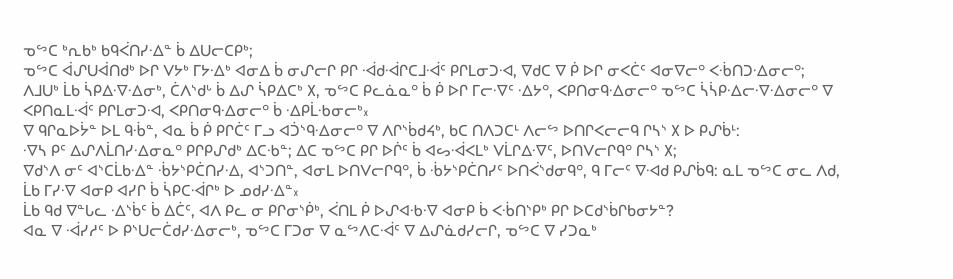ᓀᔥᑕ ᒃᕆᑲᒃ ᑲᑫᐹᑎᓯᐎᓐ ᑳ ᐃᑌᓕᑕᑭᒃ;
ᓀᔥᑕ ᐋᔑᑌᐋᑎᑯᒃ ᐅᒋ ᐯᔭᒃ ᒥᔭᐎᒃ ᐊᓂᐃ ᑳ ᓂᔑᓕᒋ ᑭᒋ ᐙᑯᐙᒋᑕᒧᐙᑦ ᑭᒋᒪᓂᑐᐗ, ᐁᑯᑕ ᐁ ᑮ ᐅᒋ ᓂᐸᑖᑦ ᐊᓂᐁᓕᐤ ᐸᒀᑎᑐᐎᓂᓕᐤ;
ᐱᒧᑌᒃ ᒫᑲ ᓵᑭᐃᐌᐎᓂᒃ, ᑖᐱᔅᑯᒡ ᑳ ᐃᔑ ᓵᑭᐃᑕᒃ ᙭, ᓀᔥᑕ ᑭᓚᓈᓇᐤ ᑳ ᑮ ᐅᒋ ᒥᓕᐌᑦ ᐎᔭᐤ, ᐸᑭᑎᓂᑫᐎᓂᓕᐤ ᓀᔥᑕ ᓵᓵᑭᐎᓕᐌᐎᓂᓕᐤ ᐁ ᐸᑭᑎᓇᒪᐙᑦ ᑭᒋᒪᓂᑐᐗ, ᐸᑭᑎᓂᑫᐎᓂᓕᐤ ᑳ ᐎᑭᒫᑾᓂᓕᒃ᙮
ᐁ ᑫᒋᓇᐅᔮᓐ ᐅᒪ ᑫᒀᓐ, ᐊᓇ ᑳ ᑮ ᑭᒋᑖᑦ ᒥᓗ ᐊᑑᔅᑫᐎᓂᓕᐤ ᐁ ᐱᒋᔅᑳᑯᔦᒃ, ᑲᑕ ᑎᐱᑐᑕᒻ ᐱᓕᔥ ᐅᑎᒋᐸᓕᓕᑫ ᒋᓴᔅ ᙭ ᐅ ᑭᔑᑳᒻ:
ᐌᓴ ᑭᑦ ᐃᔑᐱᒫᑎᓯᐎᓂᓇᐤ ᑭᒋᑭᔑᑯᒃ ᐃᑕᑾᓐ; ᐃᑕ ᓀᔥᑕ ᑭᒋ ᐅᒌᑦ ᑳ ᐊᔕᐙᐸᒪᒃ ᐯᒫᒋᐃᐌᑦ, ᐅᑎᐯᓕᒋᑫᐤ ᒋᓴᔅ ᙭;
ᐁᑯᔅᐱ ᓂᑦ ᐊᔅᑕᒫᑲᐎᓐ ᒀᔭᔅᑭᑖᑎᓯᐎ, ᐊᔅᑐᑎᓐ, ᐊᓂᒪ ᐅᑎᐯᓕᒋᑫᐤ, ᑳ ᒀᔭᔅᑭᑖᑎᓯᑦ ᐅᑎᐹᔅᑯᓂᑫᐤ, ᑫ ᒥᓕᑦ ᐁᐗᑯ ᑭᔑᑳᑫ: ᓇᒪ ᓀᔥᑕ ᓂᓚ ᐱᑯ, ᒫᑲ ᒥᓯᐌ ᐊᓂᑭ ᐊᓯᒋ ᑳ ᓵᑭᑕᐙᒋᒃ ᐅ ᓄᑯᓯᐎᓐ᙮
ᒫᑲ ᑫᑯ ᐁᓐᒐᓚ ᐎᔅᑳᑦ ᑳ ᐃᑖᑦ, ᐊᐱ ᑭᓚ ᓂ ᑭᒋᓂᔅᑮᒃ, ᐹᑎᒪ ᑮ ᐅᔑᐊᑾᐌ ᐊᓂᑭ ᑳ ᐸᒀᑎᔅᑭᒃ ᑭᒋ ᐅᑕᑯᔅᑳᒋᑲᓂᔭᓐ?
ᐊᓇ ᐁ ᐙᓯᓱᑦ ᐅ ᑭᔅᑌᓕᑖᑯᓯᐎᓂᓕᒃ, ᓀᔥᑕ ᒥᑐᓂ ᐁ ᓇᔥᐱᑕᐙᑦ ᐁ ᐃᔑᓈᑯᓯᓕᒋ, ᓀᔥᑕ ᐁ ᓯᑐᓇᒃ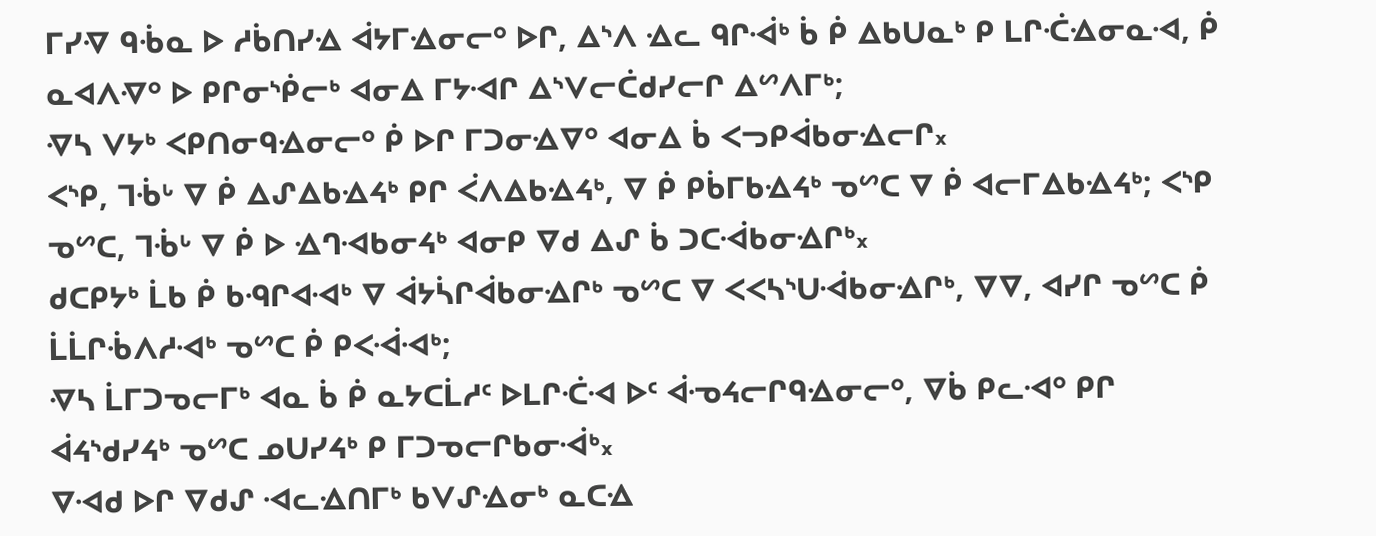ᒥᓯᐌ ᑫᒀᓇ ᐅ ᓱᑳᑎᓯᐎ ᐋᔭᒥᐎᓂᓕᐤ ᐅᒋ, ᐃᔅᐱ ᐎᓚ ᑫᒋᐙᒃ ᑳ ᑮ ᐃᑲᑌᓇᒃ ᑭ ᒪᒋᑣᐎᓂᓇᐗ, ᑮ ᓇᐊᐱᐌᐤ ᐅ ᑭᒋᓂᔅᑮᓕᒃ ᐊᓂᐃ ᒥᔭᐗᒋ ᐃᔅᐯᓕᑖᑯᓯᓕᒋ ᐃᔥᐱᒥᒃ;
ᐌᓴ ᐯᔭᒃ ᐸᑭᑎᓂᑫᐎᓂᓕᐤ ᑮ ᐅᒋ ᒥᑐᓂᐎᐁᐤ ᐊᓂᐃ ᑳ ᐸᓓᑭᐋᑲᓂᐎᓕᒋ᙮
ᐸᔅᑭ, ᒣᒀᒡ ᐁ ᑮ ᐃᔑᐃᑲᐎᔦᒃ ᑭᒋ ᐹᐱᐃᑲᐎᔦᒃ, ᐁ ᑮ ᑭᑳᒥᑲᐎᔦᒃ ᓀᔥᑕ ᐁ ᑮ ᐊᓕᒥᐃᑲᐎᔦᒃ; ᐸᔅᑭ ᓀᔥᑕ, ᒣᒀᒡ ᐁ ᑮ ᐅ ᐎᒉᐗᑲᓂᔦᒃ ᐊᓂᑭ ᐁᑯ ᐃᔑ ᑳ ᑐᑕᐙᑲᓂᐎᒋᒃ᙮
ᑯᑕᑭᔭᒃ ᒫᑲ ᑮ ᑲᑴᒋᐊᐗᒃ ᐁ ᐋᔭᓵᒋᐋᑲᓂᐎᒋᒃ ᓀᔥᑕ ᐁ ᐸᐸᓴᔅᑌᐙᑲᓂᐎᒋᒃ, ᐁᐁ, ᐊᓯᒋ ᓀᔥᑕ ᑮ ᒫᒫᒋᒀᐱᓱᐗᒃ ᓀᔥᑕ ᑮ ᑭᐸᐙᐗᒃ;
ᐌᓴ ᒫᒥᑐᓀᓕᒥᒃ ᐊᓇ ᑳ ᑮ ᓇᔭᑕᒫᓱᑦ ᐅᒪᒋᑣᐗ ᐅᑦ ᐋᓉᔦᓕᒋᑫᐎᓂᓕᐤ, ᐁᑳ ᑭᓚᐗᐤ ᑭᒋ ᐋᔦᔅᑯᓯᔦᒃ ᓀᔥᑕ ᓄᑌᓯᔦᒃ ᑭ ᒥᑐᓀᓕᒋᑲᓂᐙᒃ᙮
ᐁᐗᑯ ᐅᒋ ᐁᑯᔑ ᐗᓚᐎᑎᒥᒃ ᑲᐯᔑᐎᓂᒃ ᓇᑕᐎ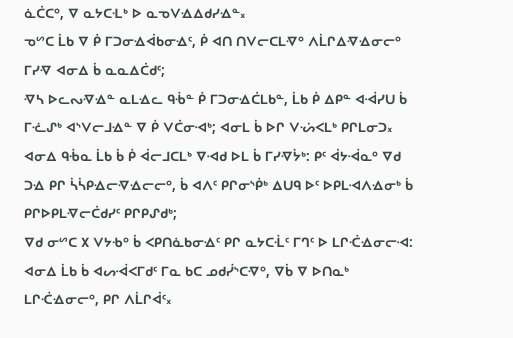ᓈᑖᑕᐤ, ᐁ ᓇᔭᑕᒶᒃ ᐅ ᓇᓀᐯᐎᐃᑯᓯᐎᓐ᙮
ᓀᔥᑕ ᒫᑲ ᐁ ᑮ ᒥᑐᓂᐎᐋᑲᓂᐎᑦ, ᑮ ᐊᑎ ᑎᐯᓕᑕᒪᐌᐤ ᐱᒫᒋᐃᐌᐎᓂᓕᐤ ᒥᓯᐌ ᐊᓂᐃ ᑳ ᓇᓇᐃᑖᑯᑦ;
ᐌᓴ ᐅᓚᔓᐌᐎᓐ ᓇᒪᐎᓚ ᑫᒀᓐ ᑮ ᒥᑐᓂᐎᑖᒪᑲᓐ, ᒫᑲ ᑮ ᐃᑭᓐ ᐊᐙᓯᑌ ᑳ ᒥᓨᔑᒃ ᐊᔅᐯᓕᒧᐎᓐ ᐁ ᑮ ᐯᑖᓂᐗᒃ; ᐊᓂᒪ ᑳ ᐅᒋ ᐯᔣᐸᒪᒃ ᑭᒋᒪᓂᑐ᙮
ᐊᓂᐃ ᑫᒀᓇ ᒫᑲ ᑳ ᑮ ᐋᓕᒧᑕᒪᒃ ᐁᐗᑯ ᐅᒪ ᑳ ᒥᓯᐌᔮᒃ: ᑭᑦ ᐋᔭᐙᓇᐤ ᐁᑯ ᑐᐎ ᑭᒋ ᓵᓵᑭᐎᓕᐌᐎᓕᓕᐤ, ᑳ ᐊᐱᑦ ᑭᒋᓂᔅᑮᒃ ᐃᑌᑫ ᐅᑦ ᐅᑭᒪᐗᐱᐎᓂᒃ ᑳ ᑭᒋᐅᑭᒪᐌᓕᑖᑯᓯᑦ ᑭᒋᑭᔑᑯᒃ;
ᐁᑯ ᓂᔥᑕ ᙭ ᐯᔭᑾᐤ ᑳ ᐸᑭᑎᓈᑲᓂᐎᑦ ᑭᒋ ᓇᔭᑕᒸᑦ ᒥᒉᑦ ᐅ ᒪᒋᑣᐎᓂᓕᐗ: ᐊᓂᐃ ᒫᑲ ᑳ ᐊᔕᐙᐸᒥᑯᑦ ᒥᓇ ᑲᑕ ᓄᑯᓰᔅᑕᐌᐤ, ᐁᑳ ᐁ ᐅᑎᓇᒃ ᒪᒋᑣᐎᓂᓕᐤ, ᑭᒋ ᐱᒫᒋᐋᑦ᙮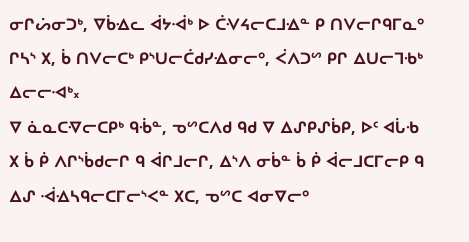ᓂᒋᔖᓂᑐᒃ, ᐁᑳᐎᓚ ᐋᔭᐙᒃ ᐅ ᑖᐺᔦᓕᑕᒧᐎᓐ ᑭ ᑎᐯᓕᒋᑫᒥᓇᐤ ᒋᓴᔅ ᙭, ᑳ ᑎᐯᓕᑕᒃ ᑭᔅᑌᓕᑖᑯᓯᐎᓂᓕᐤ, ᐹᐱᑐᔥ ᑭᒋ ᐃᑌᓕᒣᑾᒃ ᐃᓕᓕᐗᒃ᙮
ᐁ ᓈᓇᑕᐌᓕᑕᑭᒃ ᑫᒀᓐ, ᓀᔥᑕᐱᑯ ᑫᑯ ᐁ ᐃᔑᑭᔑᑳᑭ, ᐅᑦ ᐊᒑᑾ ᙭ ᑳ ᑮ ᐱᒋᔅᑳᑯᓕᒋ ᑫ ᐋᒋᒧᓕᒋ, ᐃᔅᐱ ᓂᑳᓐ ᑳ ᑮ ᐋᓕᒧᑕᒥᓕᑭ ᑫ ᐃᔑ ᐙᐎᓴᑫᓕᑕᒥᓕᔅᐸᓐ ᙭ᑕ, ᓀᔥᑕ ᐊᓂᐁᓕᐤ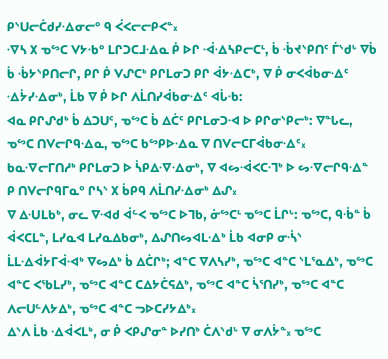ᑭᔅᑌᓕᑖᑯᓯᐎᓂᓕᐤ ᑫ ᐹᐸᓕᓕᑭᐸᓐ᙮
ᐌᓴ ᙭ ᓀᔥᑕ ᐯᔭᑾᐤ ᒪᒋᑐᑕᒧᐎᓇ ᑮ ᐅᒋ ᐙᐎᓴᑭᓕᑕᒻ, ᑳ ᒀᔪᔅᑭᑎᑦ ᒦᔅᑯᒡ ᐁᑳ ᑳ ᒀᔭᔅᑭᑎᓕᒋ, ᑭᒋ ᑮ ᐯᔑᑕᒃ ᑭᒋᒪᓂᑐ ᑭᒋ ᐋᔭᐎᑕᒃ, ᐁ ᑮ ᓂᐸᐋᑲᓂᐎᑦ ᐎᔮᓯᐎᓂᒃ, ᒫᑲ ᐁ ᑮ ᐅᒋ ᐱᒫᑎᓯᐋᑲᓂᐎᑦ ᐊᒑᑾ:
ᐊᓇ ᑭᒋᔑᑯᒃ ᑳ ᐃᑐᑌᑦ, ᓀᔥᑕ ᑳ ᐃᑖᑦ ᑭᒋᒪᓂᑐᐗ ᐅ ᑭᒋᓂᔅᑭᓕᒃ: ᐁᓐᒐᓚ, ᓀᔥᑕ ᑎᐯᓕᒋᑫᐎᓇ, ᓀᔥᑕ ᑲᔥᑭᐅᐎᓇ ᐁ ᑎᐯᓕᑕᒥᐋᑲᓂᐎᑦ᙮
ᑲᓇᐌᓕᒥᑎᓱᒃ ᑭᒋᒪᓂᑐ ᐅ ᓵᑭᐃᐌᐎᓂᒃ, ᐁ ᐊᔕᐙᐸᑕᒬᒃ ᐅ ᔕᐌᓕᒋᑫᐎᓐ ᑭ ᑎᐯᓕᒋᑫᒥᓇᐤ ᒋᓴᔅ ᙭ ᑳᑭᑫ ᐱᒫᑎᓯᐎᓂᒃ ᐃᔑ᙮
ᐁ ᐃᑗᒪᑲᒃ, ᓂᓚ ᐁᐗᑯ ᐋᓪᐸ ᓀᔥᑕ ᐅᒣᑲ, ᓃᔥᑕᒻ ᓀᔥᑕ ᒫᒋᒡ: ᓀᔥᑕ, ᑫᒀᓐ ᑳ ᐋᐸᑕᒪᓐ, ᒪᓯᓇᐊ ᒪᓯᓇᐃᑲᓂᒃ, ᐃᔑᑎᔕᐊᒪᐎᒃ ᒫᑲ ᐊᓂᑭ ᓂᔂᔅ ᒫᒪᐎᐋᔭᒥᐋᐗᒃ ᐁᔕᐃᒃ ᑳ ᐃᑖᒋᒃ; ᐊᓐᑕ ᐁᐱᓴᓯᒃ, ᓀᔥᑕ ᐊᓐᑕ ᔅᒪᕐᓇᐃᒃ, ᓀᔥᑕ ᐊᓐᑕ ᐸᕐᑲᒪᓯᒃ, ᓀᔥᑕ ᐊᓐᑕ ᑕᐃᔭᑖᕋᐃᒃ, ᓀᔥᑕ ᐊᓐᑕ ᓵᕐᑎᓯᒃ, ᓀᔥᑕ ᐊᓐᑕ ᐱᓕᑌᓪᐱᔭᐃᒃ, ᓀᔥᑕ ᐊᓐᑕ ᓓᐅᑕᓯᔭᐃᒃ᙮
ᐃᔅᐱ ᒫᑲ ᐎᐋᐸᒪᒃ, ᓂ ᑮ ᐸᑭᔑᓂᓐ ᐅᓯᑎᒃ ᑖᐱᔅᑯᒡ ᐁ ᓂᐱᔮᓐ᙮ ᓀᔥᑕ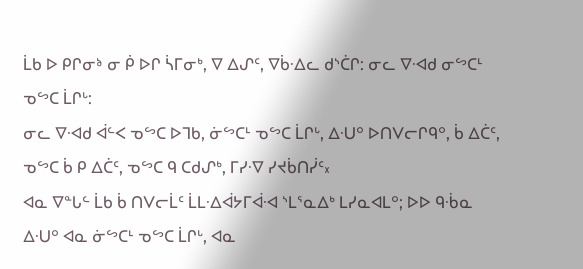ᒫᑲ ᐅ ᑭᒋᓂᔉ ᓂ ᑮ ᐅᒋ ᓵᒥᓂᒃ, ᐁ ᐃᔑᑦ, ᐁᑳᐎᓚ ᑯᔅᑖᒋ: ᓂᓚ ᐁᐗᑯ ᓂᔥᑕᒻ ᓀᔥᑕ ᒫᒋᒡ:
ᓂᓚ ᐁᐗᑯ ᐋᓪᐸ ᓀᔥᑕ ᐅᒣᑲ, ᓃᔥᑕᒻ ᓀᔥᑕ ᒫᒋᒡ, ᐃᑗᐤ ᐅᑎᐯᓕᒋᑫᐤ, ᑳ ᐃᑖᑦ, ᓀᔥᑕ ᑳ ᑭ ᐃᑖᑦ, ᓀᔥᑕ ᑫ ᑕᑯᔑᒃ, ᒥᓯᐌ ᓯᔪᑳᑎᓰᑦ᙮
ᐊᓇ ᐁᓐᒐᓪ ᒫᑲ ᑳ ᑎᐯᓕᒫᑦ ᒫᒪᐎᐋᔭᒥᐋᐗ ᔅᒪᕐᓇᐃᒃ ᒪᓯᓇᐊᒪᐤ; ᐅᐅ ᑫᒀᓇ ᐃᑗᐤ ᐊᓇ ᓃᔥᑕᒻ ᓀᔥᑕ ᒫᒋᒡ, ᐊᓇ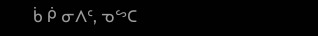ᑳ ᑮ ᓂᐱᑦ, ᓀᔥᑕ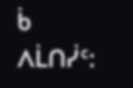ᑳ ᐱᒫᑎᓰᑦ: